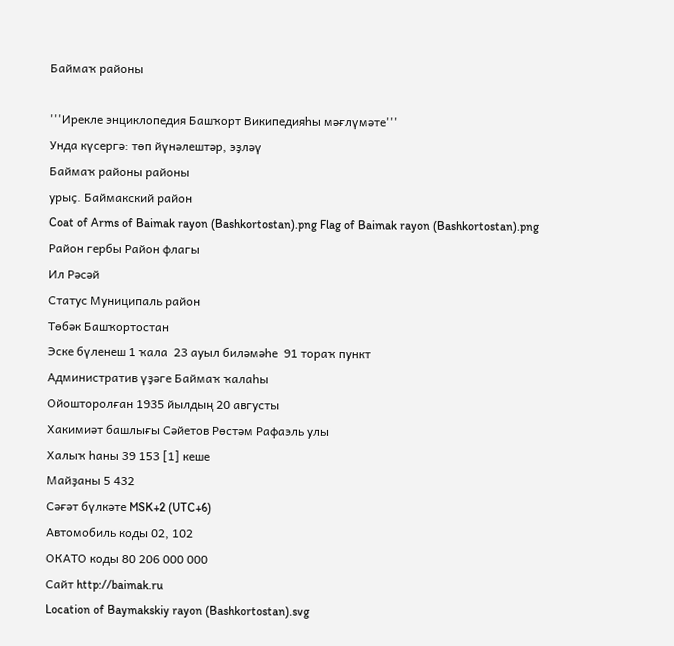Баймаҡ районы

'''Ирекле энциклопедия Башҡорт Википедияһы мәғлүмәте'''
Унда күсергә: төп йүнәлештәр, эҙләү
Баймаҡ районы районы
урыҫ. Баймакский район
Coat of Arms of Baimak rayon (Bashkortostan).png Flag of Baimak rayon (Bashkortostan).png
Район гербы Район флагы
Ил Рәсәй
Статус Муниципаль район
Төбәк Башҡортостан
Эске бүленеш 1 ҡала  23 ауыл биләмәһе  91 тораҡ пункт
Административ үҙәге Баймаҡ ҡалаһы
Ойошторолған 1935 йылдың 20 августы
Хакимиәт башлығы Сәйетов Рөстәм Рафаэль улы
Халыҡ һаны 39 153 [1] кеше
Майҙаны 5 432
Сәғәт бүлкәте MSK+2 (UTC+6)
Автомобиль коды 02, 102
ОКАТО коды 80 206 000 000
Сайт http://baimak.ru
Location of Baymakskiy rayon (Bashkortostan).svg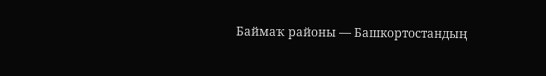Баймаҡ районы — Башкортостандың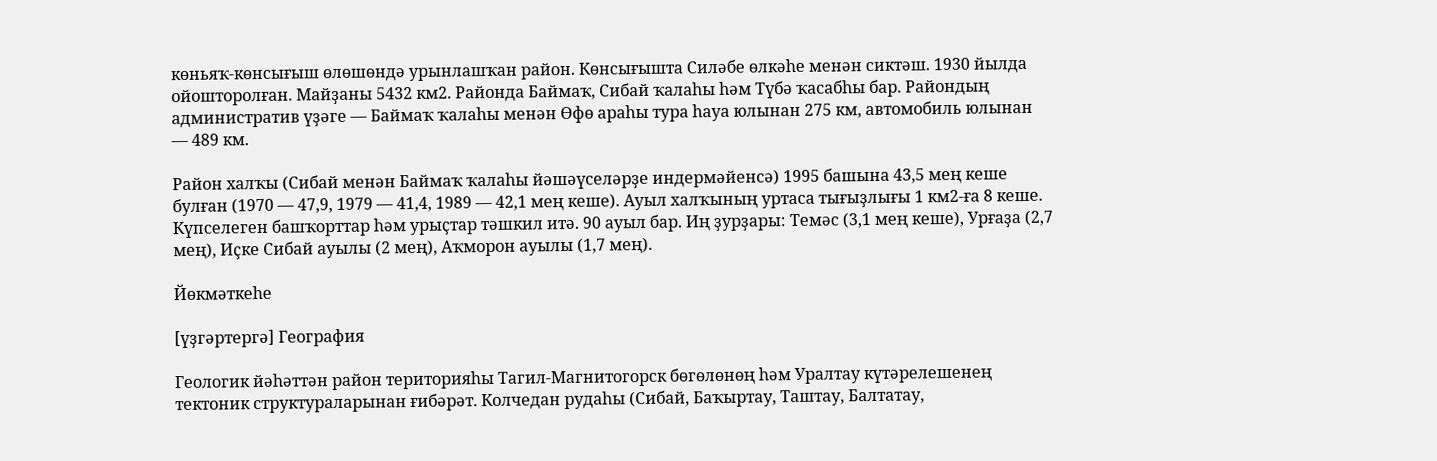көньяҡ-көнсығыш өлөшөндә урынлашҡан район. Көнсығышта Силәбе өлкәһе менән сиктәш. 1930 йылда ойошторолған. Майҙаны 5432 км2. Районда Баймаҡ, Сибай ҡалаһы һәм Түбә ҡасабһы бар. Райондың административ үҙәге — Баймаҡ ҡалаһы менән Өфө араһы тура һауа юлынан 275 км, автомобиль юлынан — 489 км.

Район халҡы (Сибай менән Баймаҡ ҡалаһы йәшәүселәрҙе индермәйенсә) 1995 башына 43,5 мең кеше булған (1970 — 47,9, 1979 — 41,4, 1989 — 42,1 мең кеше). Ауыл халҡының уртаса тығыҙлығы 1 км2-ға 8 кеше. Күпселеген башҡорттар һәм урыҫтар тәшкил итә. 90 ауыл бар. Иң ҙурҙары: Темәс (3,1 мең кеше), Урғаҙа (2,7 мең), Иҫке Сибай ауылы (2 мең), Аҡморон ауылы (1,7 мең).

Йөкмәткеһе

[үҙгәртергә] География

Геологик йәһәттән район територияһы Тагил-Магнитогорск бөгөлөнөң һәм Уралтау күтәрелешенең тектоник структураларынан ғибәрәт. Колчедан рудаһы (Сибай, Баҡыртау, Таштау, Балтатау,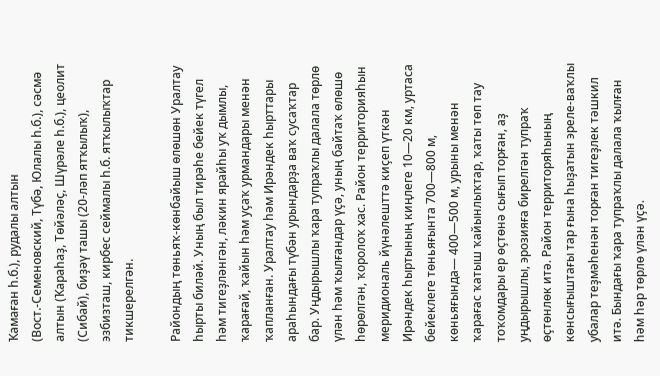Ҡамаған һ.б.), рудалы алтын (Вост.-Семеновский, Түбә, Юлалы һ.б.), сәсмә алтын (Ҡараһаҙ, Төйәләҫ, Шүрәле һ.б.), цеолит (Сибай), биҙәү ташы (20-ләп ятҡылыҡ), эзбизташ, кирбес сеймалы һ.б. ятҡылыҡтар тикшерелгән.

Райондың төньяҡ-көнбайыш өлөшөн Уралтау һырты биләй. Уның был тирәһе бейек түгел һәм тигеҙләнгән, ләкин ярайһы уҡ дымлы, ҡарағай, ҡайын һәм уҫаҡ урмандары менән ҡапланған. Уралтау һәм Ирәндек һырттары араһындағы түбән урындарҙа ваҡ сусаҡтар бар. Уңдырышлы ҡара тупраҡлы далала төрлө үлән һәм ҡылғандар үҫә, уның байтаҡ өлөшө һөрөлгән, ҡоролоҡ хас. Район территорияһын меридиональ йүнәлешттә киҫеп үткән Ирәндек һыртының киңлеге 10—20 км, уртаса бейеклеге төньяғынта 700—800 м, көньяғында— 400—500 м, урыны менән ҡарағас ҡатыш ҡайынлыҡтар, ҡаты төп тау тоҡомдары ер өҫтөнә сығып торған, аҙ уңдырышлы, эрозияға бирелгән тупраҡ өҫтөнлөк итә. Район территоряһының көнсығыштағы тар ғына һыҙатын эреле-ваҡлы убалар теҙмәһенән торған тигеҙлек тәшкил итә. Бындағы ҡара тупраҡлы далала ҡылған һәм һәр төрлө үлән үҫә.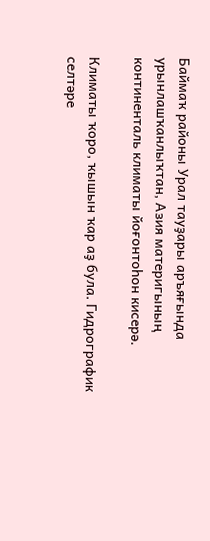Баймаҡ районы Урал тауҙары аръяғында урынлашҡанлыҡтан, Азия материгының континенталь климаты йоғонтоһон кисерә.

Климаты ҡоро, ҡышын ҡар аҙ була. Гидрографик селтәре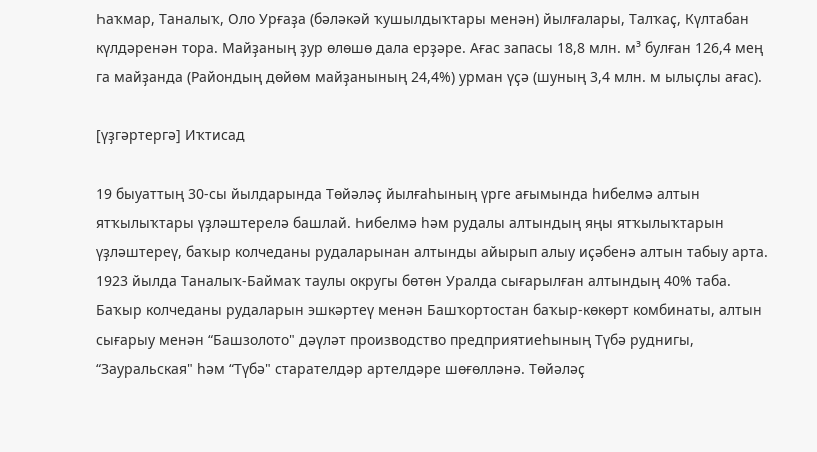Һаҡмар, Таналыҡ, Оло Урғаҙа (бәләкәй ҡушылдыҡтары менән) йылғалары, Талҡаҫ, Күлтабан күлдәренән тора. Майҙаның ҙур өлөшө дала ерҙәре. Ағас запасы 18,8 млн. м³ булған 126,4 мең га майҙанда (Райондың дөйөм майҙанының 24,4%) урман үҫә (шуның 3,4 млн. м ылыҫлы ағас).

[үҙгәртергә] Иҡтисад

19 быуаттың 30-сы йылдарында Төйәләҫ йылғаһының үрге ағымында һибелмә алтын ятҡылыҡтары үҙләштерелә башлай. Һибелмә һәм рудалы алтындың яңы ятҡылыҡтарын үҙләштереү, баҡыр колчеданы рудаларынан алтынды айырып алыу иҫәбенә алтын табыу арта. 1923 йылда Таналыҡ-Баймаҡ таулы округы бөтөн Уралда сығарылған алтындың 40% таба. Баҡыр колчеданы рудаларын эшкәртеү менән Башҡортостан баҡыр-көкөрт комбинаты, алтын сығарыу менән “Башзолото" дәүләт производство предприятиеһының Түбә руднигы, “Зауральская" һәм “Түбә" старателдәр артелдәре шөғөлләнә. Төйәләҫ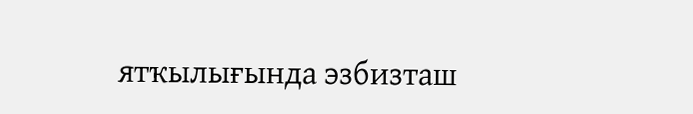ятҡылығында эзбизташ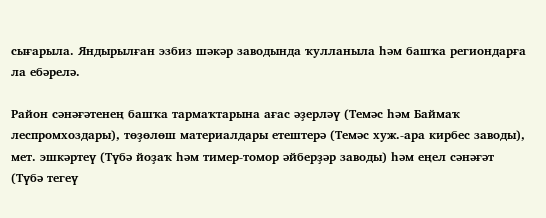сығарыла. Яндырылған эзбиз шәкәр заводында ҡулланыла һәм башҡа региондарға ла ебәрелә.

Район сәнәғәтенең башҡа тармаҡтарына ағас әҙерләү (Темәс һәм Баймаҡ леспромхоздары), төҙөлөш материалдары етештерә (Темәс хуж.-ара кирбес заводы), мет. эшкәртеү (Түбә йоҙаҡ һәм тимер-томор әйберҙәр заводы) һәм еңел сәнәғәт (Түбә тегеү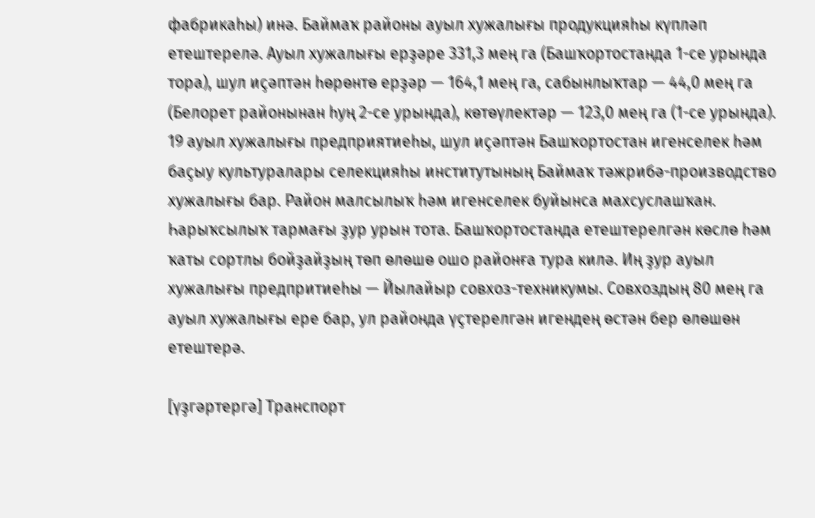фабрикаһы) инә. Баймаҡ районы ауыл хужалығы продукцияһы күпләп етештерелә. Ауыл хужалығы ерҙәре 331,3 мең га (Башҡортостанда 1-се урында тора), шул иҫәптән һөрөнтө ерҙәр — 164,1 мең га, сабынлыҡтар — 44,0 мең га (Белорет районынан һуң 2-се урында), көтөүлектәр — 123,0 мең га (1-се урында). 19 ауыл хужалығы предприятиеһы, шул иҫәптән Башҡортостан игенселек һәм баҫыу культуралары селекцияһы институтының Баймаҡ тәжрибә-производство хужалығы бар. Район малсылыҡ һәм игенселек буйынса махсуслашҡан. Һарыҡсылыҡ тармағы ҙур урын тота. Башҡортостанда етештерелгән көслө һәм ҡаты сортлы бойҙайҙың төп өлөшө ошо районға тура килә. Иң ҙур ауыл хужалығы предпритиеһы — Йылайыр совхоз-техникумы. Совхоздың 80 мең га ауыл хужалығы ере бар, ул районда үҫтерелгән игендең өстән бер өлөшөн етештерә.

[үҙгәртергә] Транспорт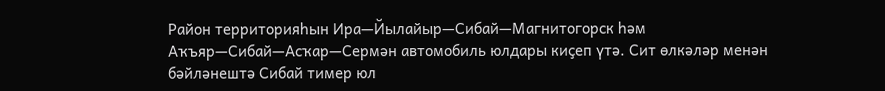Район территорияһын Ира—Йылайыр—Сибай—Магнитогорск һәм Аҡъяр—Сибай—Асҡар—Сермән автомобиль юлдары киҫеп үтә. Сит өлкәләр менән бәйләнештә Сибай тимер юл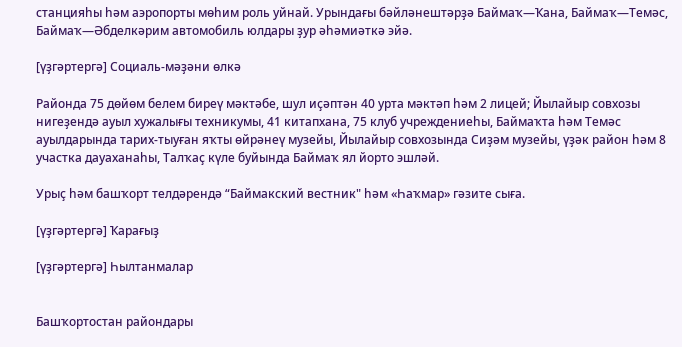станцияһы һәм аэропорты мөһим роль уйнай. Урындағы бәйләнештәрҙә Баймаҡ—Ҡана, Баймаҡ—Темәс, Баймаҡ—Әбделкәрим автомобиль юлдары ҙур әһәмиәткә эйә.

[үҙгәртергә] Социаль-мәҙәни өлкә

Районда 75 дөйөм белем биреү мәктәбе, шул иҫәптән 40 урта мәктәп һәм 2 лицей; Йылайыр совхозы нигеҙендә ауыл хужалығы техникумы, 41 китапхана, 75 клуб учреждениеһы, Баймаҡта һәм Темәс ауылдарында тарих-тыуған яҡты өйрәнеү музейы, Йылайыр совхозында Сиҙәм музейы, үҙәк район һәм 8 участка дауаханаһы, Талҡаҫ күле буйында Баймаҡ ял йорто эшләй.

Урыҫ һәм башҡорт телдәрендә “Баймакский вестник" һәм «Һаҡмар» гәзите сыға.

[үҙгәртергә] Ҡарағыҙ

[үҙгәртергә] Һылтанмалар


Башҡортостан райондары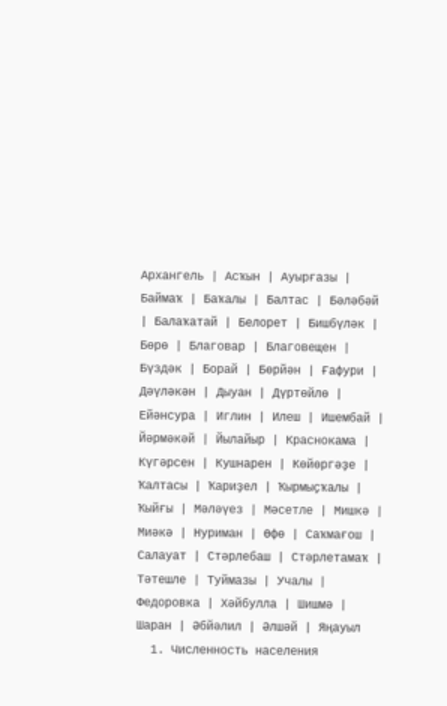Архангель | Асҡын | Ауырғазы | Баймаҡ | Баҡалы | Балтас | Бәләбәй | Балаҡатай | Белорет | Бишбүләк | Бөрө | Благовар | Благовещен | Бүздәк | Борай | Бөрйән | Ғафури | Дәүләкән | Дыуан | Дүртөйлө | Ейәнсура | Иглин | Илеш | Ишембай | Йәрмәкәй | Йылайыр | Краснокама | Күгәрсен | Кушнарен | Көйөргәҙе | Ҡалтасы | Ҡариҙел | Ҡырмыҫҡалы | Ҡыйғы | Мәләүез | Мәсетле | Мишкә | Миәкә | Нуриман | Өфө | Саҡмағош | Салауат | Стәрлебаш | Стәрлетамаҡ | Тәтешле | Туймазы | Учалы | Федоровка | Хәйбулла | Шишмә | Шаран | Әбйәлил | Әлшәй | Яңауыл
  1. Численность населения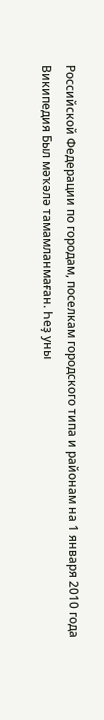Российской Федерации по городам, поселкам городского типа и районам на 1 января 2010 года
Википедия Был мәҡәлә тамамланмаған. Һеҙ уны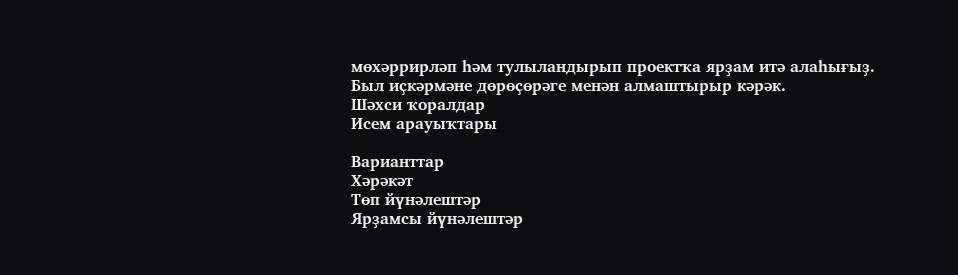мөхәррирләп һәм тулыландырып проектҡа ярҙам итә алаһығыҙ.
Был иҫкәрмәне дөрөҫөрәге менән алмаштырыр кәрәк.
Шәхси ҡоралдар
Исем арауыҡтары

Варианттар
Хәрәкәт
Төп йүнәлештәр
Ярҙамсы йүнәлештәр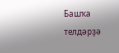Башҡа телдәрҙә